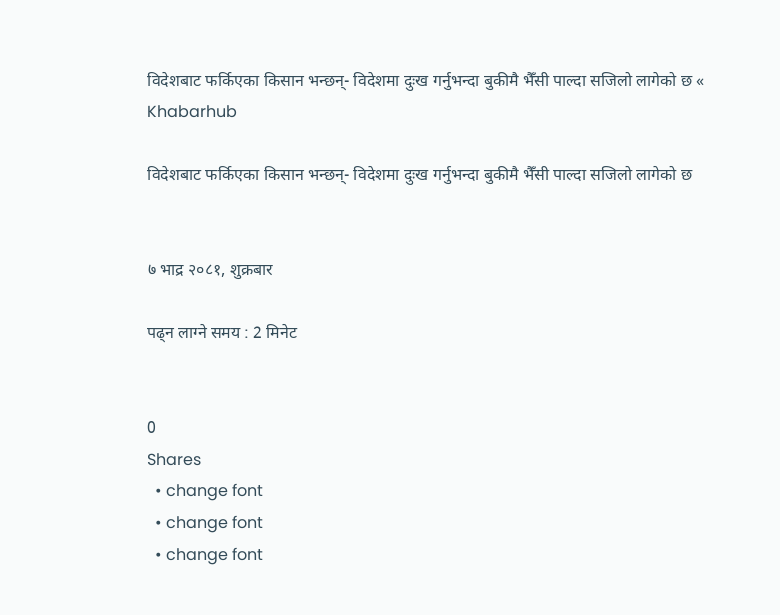विदेशबाट फर्किएका किसान भन्छन्- विदेशमा दुःख गर्नुभन्दा बुकीमै भैँसी पाल्दा सजिलो लागेको छ « Khabarhub

विदेशबाट फर्किएका किसान भन्छन्- विदेशमा दुःख गर्नुभन्दा बुकीमै भैँसी पाल्दा सजिलो लागेको छ


७ भाद्र २०८१, शुक्रबार

पढ्न लाग्ने समय : 2 मिनेट


0
Shares
  • change font
  • change font
  • change font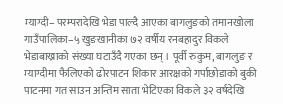म्याग्दी– परम्परादेखि भेडा पाल्दै आएका बागलुङको तमानखोला गाउँपालिका–५ खुङखानीका ७२ वर्षीय रनबहादुर विकले भेडाबाख्राको संख्या घटाउँदै गएका छन् । पूर्वी रुकुम, बागलुङ र म्याग्दीमा फैलिएको ढोरपाटन शिकार आरक्षको गर्पाछोडाको बुकी पाटनमा गत साउन अन्तिम साता भेटिएका विकले ३२ वर्षदेखि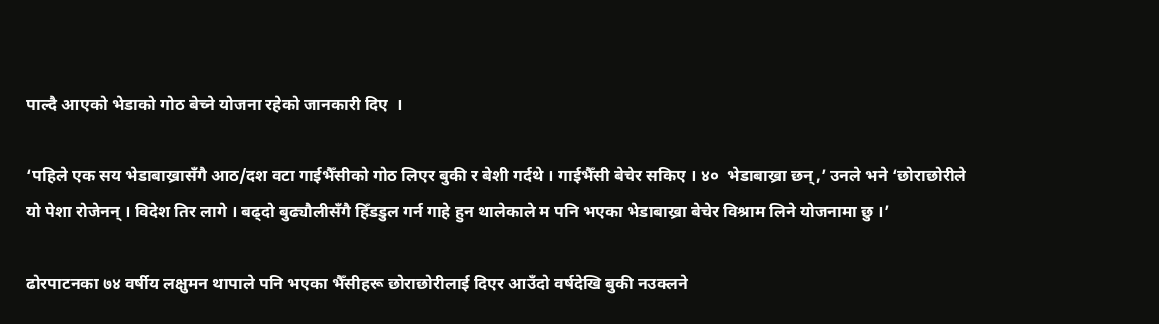पाल्दै आएको भेडाको गोठ बेच्ने योजना रहेको जानकारी दिए  ।

‘पहिले एक सय भेडाबाख्रासँगै आठ/दश वटा गाईभैँसीको गोठ लिएर बुकी र बेशी गर्दथे । गाईभैँसी बेचेर सकिए । ४०  भेडाबाख्रा छन्,’ उनले भने ‘छोराछोरीले यो पेशा रोजेनन् । विदेश तिर लागे । बढ्दो बुढ्यौलीसँगै हिँडडुल गर्न गाहे हुन थालेकाले म पनि भएका भेडाबाख्रा बेचेर विश्राम लिने योजनामा छु ।’

ढोरपाटनका ७४ वर्षीय लक्षुमन थापाले पनि भएका भैँसीहरू छोराछोरीलाई दिएर आउँदो वर्षदेखि बुकी नउक्लने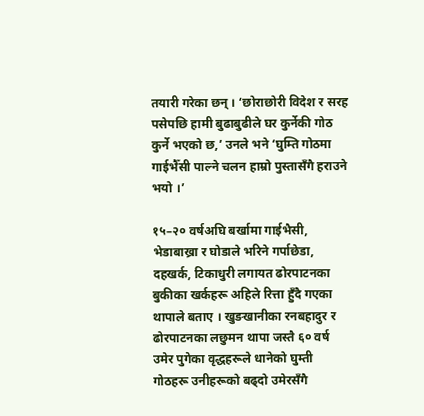तयारी गरेका छन् । ‘छोराछोरी विदेश र सरह पसेपछि हामी बुढाबुढीले घर कुर्नेकी गोठ कुर्ने भएको छ,’ उनले भने ‘घुम्ति गोठमा गाईभैँसी पाल्ने चलन हाम्रो पुस्तासँगै हराउने भयो ।’

१५–२० वर्षअघि बर्खामा गाईभैसी, भेडाबाख्रा र घोडाले भरिने गर्पाछेडा, दहखर्क, टिकाधुरी लगायत ढोरपाटनका बुकीका खर्कहरू अहिले रित्ता हुँदै गएका थापाले बताए । खुङखानीका रनबहादुर र ढोरपाटनका लछुमन थापा जस्तै ६० वर्ष उमेर पुगेका वृद्धहरूले धानेको घुम्ती गोठहरू उनीहरूको बढ्दो उमेरसँगै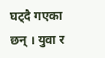घट्दै गएका छन् । युवा र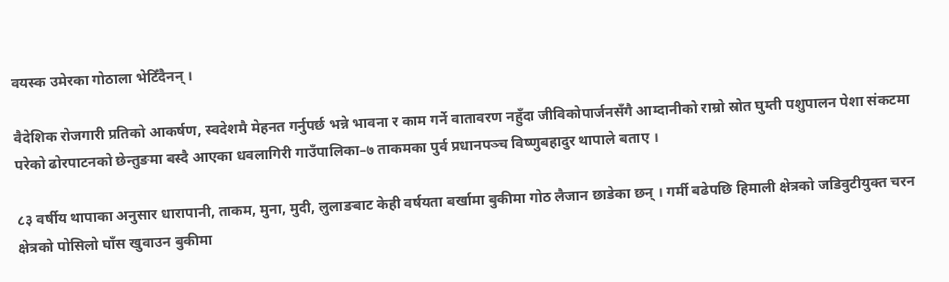वयस्क उमेरका गोठाला भेटिँदैनन् ।

वैदेशिक रोजगारी प्रतिको आकर्षण, स्वदेशमै मेहनत गर्नुपर्छ भन्ने भावना र काम गर्ने वातावरण नहुँदा जीविकोपार्जनसँगै आम्दानीको राम्रो स्रोत घुम्ती पशुपालन पेशा संकटमा परेको ढोरपाटनको छेन्तुङमा बस्दै आएका धवलागिरी गाउँपालिका–७ ताकमका पुर्व प्रधानपञ्च विष्णुबहादुर थापाले बताए ।

८३ वर्षीय थापाका अनुसार धारापानी, ताकम, मुना, मुदी, लुलाङबाट केही वर्षयता बर्खामा बुकीमा गोठ लैजान छाडेका छन् । गर्मी बढेपछि हिमाली क्षेत्रको जडिवुटीयुक्त चरन क्षेत्रको पोसिलो घाँस खुवाउन बुकीमा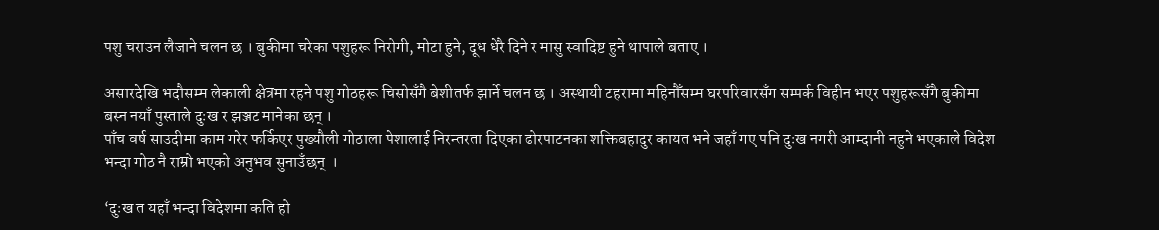पशु चराउन लैजाने चलन छ । बुकीमा चरेका पशुहरू निरोगी, मोटा हुने, दूध धेरै दिने र मासु स्वादिष्ट हुने थापाले बताए ।

असारदेखि भदौसम्म लेकाली क्षेत्रमा रहने पशु गोठहरू चिसोसँगै बेशीतर्फ झार्ने चलन छ । अस्थायी टहरामा महिनौँसम्म घरपरिवारसँग सम्पर्क विहीन भएर पशुहरूसँगै बुकीमा बस्न नयाँ पुस्ताले दुःख र झञ्जट मानेका छन् ।
पाँच वर्ष साउदीमा काम गरेर फर्किएर पुख्यौली गोठाला पेशालाई निरन्तरता दिएका ढोरपाटनका शक्तिबहादुर कायत भने जहाँ गए पनि दुःख नगरी आम्दानी नहुने भएकाले विदेश भन्दा गोठ नै राम्रो भएको अनुभव सुनाउँछन्  ।

‘दुःख त यहाँ भन्दा विदेशमा कति हो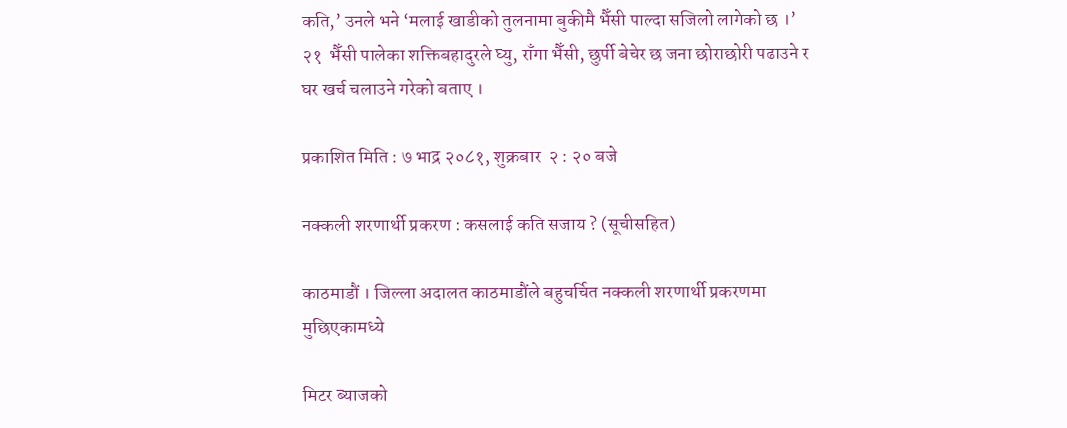कति,’ उनले भने ‘मलाई खाडीको तुलनामा बुकीमै भैँसी पाल्दा सजिलो लागेको छ ।’ २१  भैँसी पालेका शक्तिबहादुरले घ्यु, राँगा भैँसी, छुर्पी बेचेर छ जना छोराछोरी पढाउने र घर खर्च चलाउने गरेको बताए ।

प्रकाशित मिति : ७ भाद्र २०८१, शुक्रबार  २ : २० बजे

नक्कली शरणार्थी प्रकरण : कसलाई कति सजाय ? (सूचीसहित)

काठमाडौं । जिल्ला अदालत काठमाडौंले बहुचर्चित नक्कली शरणार्थी प्रकरणमा मुछिएकामध्ये

मिटर ब्याजको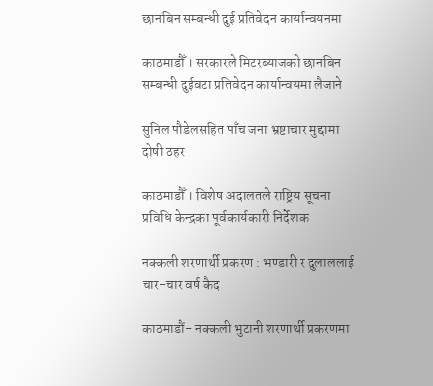छानबिन सम्बन्धी दुई प्रतिवेदन कार्यान्वयनमा

काठमाडौँ । सरकारले मिटरब्याजको छानबिन सम्बन्धी दुईवटा प्रतिवेदन कार्यान्वयमा लैजाने

सुनिल पौडेलसहित पाँच जना भ्रष्टाचार मुद्दामा दोषी ठहर

काठमाडौँ । विशेष अदालतले राष्ट्रिय सूचना प्रविधि केन्द्रका पूर्वकार्यकारी निर्देशक

नक्कली शरणार्थी प्रकरण : भण्डारी र दुलाललाई चार-चार वर्ष कैद

काठमाडौं- नक्कली भुटानी शरणार्थी प्रकरणमा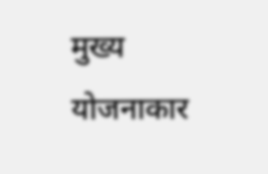मुख्य योजनाकार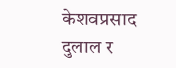केशवप्रसाद दुलाल र